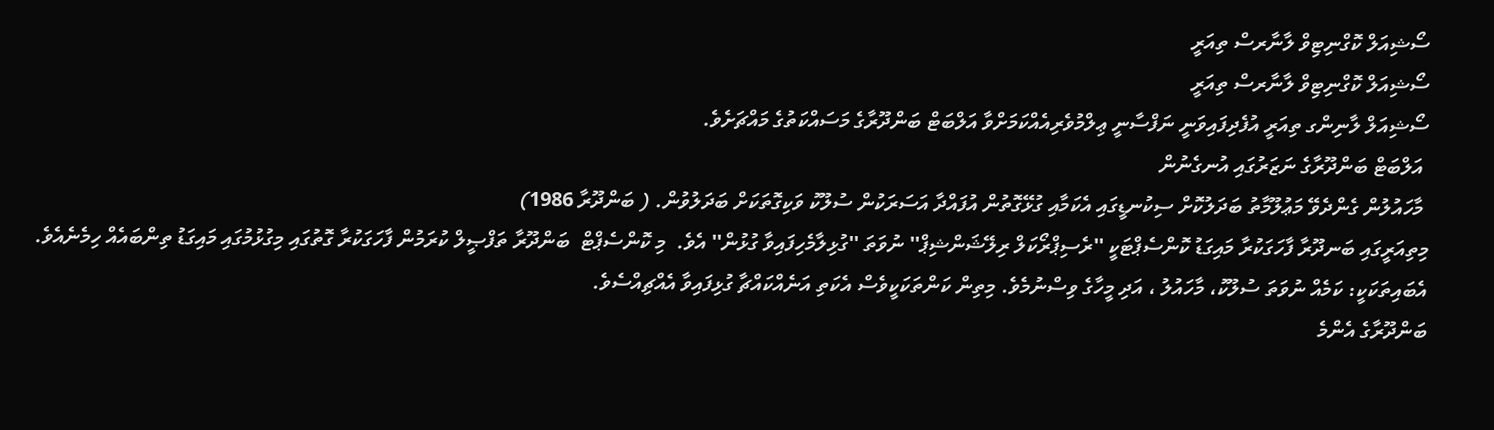ސޯޝިއަލް ކޮގްނިޓިވް ލާނާރސް ތިއަރީ
ސޯޝިއަލް ކޮގްނިޓިވް ލާނާރސް ތިއަރީ
ސޯޝިއަލް ލާނިންގ ތިއަރީ އުފެދިފައިވަނީ ނަފްސާނީ ޢިލްމުވެރިއެއްކަމަށްވާ އަލްބަޓް ބަންދޫރާގެ މަސައްކަތުގެ މައްޗަށެވެ.
 އަލްބަޓް ބަންދޫރާގެ ނަޒަރުގައި އުނގެނުން
 މާހައުލުން ގެންދެވޭ މަޢުލޫމާތު ބަދަލުކޮށް ސިކުނޑީގައި އެކަމާއި ގުޅޭގޮތުން އުފައްދާ އަސަރަކުން ސުލޫކު ވަކިގޮތަކަށް ބަދަލުވުން. ( ބަންދޫރާ 1986)
މިތިއަރީގައި ބަނދޫރާ ފާހަގަކުރާ މައިގަޑު ކޮންސެޕްޓަކީ ''ރެސިޕްރޯކަލް ރިލޭޝަންޝިޕް'' ނުވަތަ ''ގުޅިލާމެހިފައިވާ ގުޅުން'' އެވެ.  މި ކޮންސެޕްޓް  ބަންދޫރާ ތަފްޞީލް ކުރަމުން ފާހަގަކުރާ ގޮތުގައި މިގުޅުމުގައި މައިގަޑު ތިންބައެއް ހިމެނެއެވެ. އެބައިތަކަކީ: ކަމެއް ނުވަތަ ސުލޫކު، މާހައުލު ، އަދި މީހާގެ ވިސްނުމެވެ. މިތިން ކަންތަކަކީވެސް އެކަތި އަނެއްކައްޗާ ގުޅިފައިވާ އެއްޗިއްސެވެ.
ބަންދޫރާގެ އެންމެ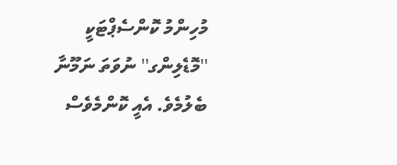މުހިންމު ކޮންސެޕްޓަކީ ''މޮޑެލިންގ'' ނުވަތަ ނަމޫނާ ބެލުމެވެ. އެއީ ކޮންމެވެސް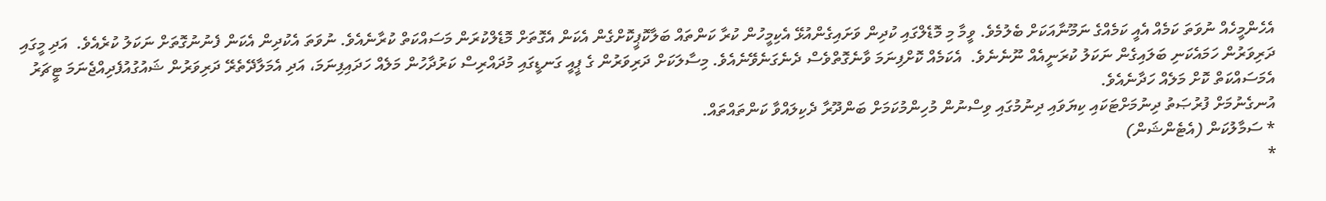އެހެންމީހެއް ނުވަތަ ކަމެއް އެއީ ކަމެއްގެ ނަމޫނާއަކަށް ބެލުމެވެ. ވީމާ މި މޮޑެލްގައި ކުދިން ވަށައިގެންއުޅޭ އެކިމީހުން ކުރާ ކަންތައް ބަލާކޮޕީކޮށްގެން އެކަން އެގޮތަށް މޮޑެލްކުރަން މަސައްކަތް ކުރާނެއެވެ. ނުވަތަ އެކުދިން އެކަން ފެނުނުގޮތަށް ނަކަލު ކުރެއެވެ.  އަދި މީގައި ދަރިވަރުން ހަމައެކަނި ބަލައިގެން ނަކަލު ކުރަނީއެއް ނޫނެނެވެ.  އެކަމެއް ކޮށްފިނަމަ ވާނެގޮތްވެސް ދެނެގަނެވޭނެއެވެ. މިސާލަކަށް ދަރިވަރުން ގެ ޕީއީ ގަނޑީގައި މުދައްރިސް ކަރުދާހުން މަލެއް ހަދައިފިނަމަ، އަދި އެމަލާދޭތެރޭ ދަރިވަރުން ޝައުގުއުފެދިއްޖެނަމަ ޓީޗަރު އެމަސައްކަތް ކޮށް މަލެއް ހަދާނެއެވެ.
އުނގެނުމަށް ފުރުޞަތު ދިނުމަށްޓަކައި ކިޔަވައި ދިނުމުގައި ވިސްނުން މުހިންމުކަމަށް ބަންދޫރާ ދެކިލައްވާ ކަންތައްތައް.
* ސަމާލުކަން (އެޓެންޝަން)
*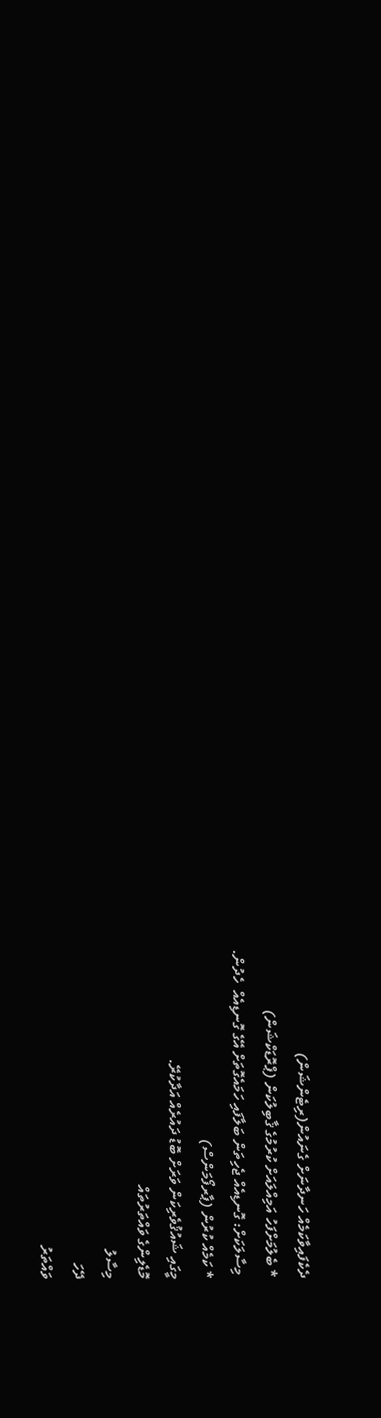ދެކެފައިވާކަމެއް ހަނދާނަށް ގެނައުން(ރިޓެންޝަން)
* ބެލުމަށްފަހު އަމިއްލައަށް ކުރުމުގެ ޤާބިލުކަން (ޕްރޮޑަކްޝަން)
 މިސާލަކަށް: ގޮނޑިއެއް ޖެހިތަން ބަލާފައި ހަމައެގޮތަށް އޭގެ ގޮނޑިއެއް  ހެދުން.
* ކަމެއް ކުރުން (ޕާރފޯމަންސް)
މީގައި ޝައުޤުވެރިކަން ވަރަށް ބޮޑު ދައުރެއް އަދާކުރޭ.
މޮޑެލިންގެ ވައްތަރުތައް
މިސާލު
ދޭހަ
ވައްތަރު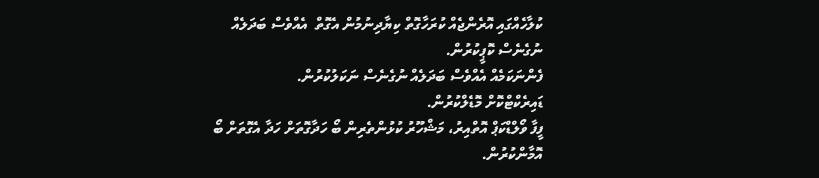ކުލާހެއްގައި އޮރެންޖެއް ކުރަހާގޮތް ކިޔާދިނުމުން އެގޮތް  އެއްވެސް ބަދަލެއް ނުގެނެސް ކޮޕީކުރުން.
ފެންނަކަމެއް އެއްވެސް ބަދަލެއް ނުގެނެސް ނަކަލުކުރުން.
ޑައިރެކްޓްކޮށް މޮޑެލްކުރުން.
ފީފާ ވޯލްޑްކަޕް އޮތްއިރު، މަޝްހޫރު ކުޅުންތެރިން ބޯ ހަދާގޮތަށް ހަދާ އެގޮތަށް ބޯ އޮމާންކުރުން.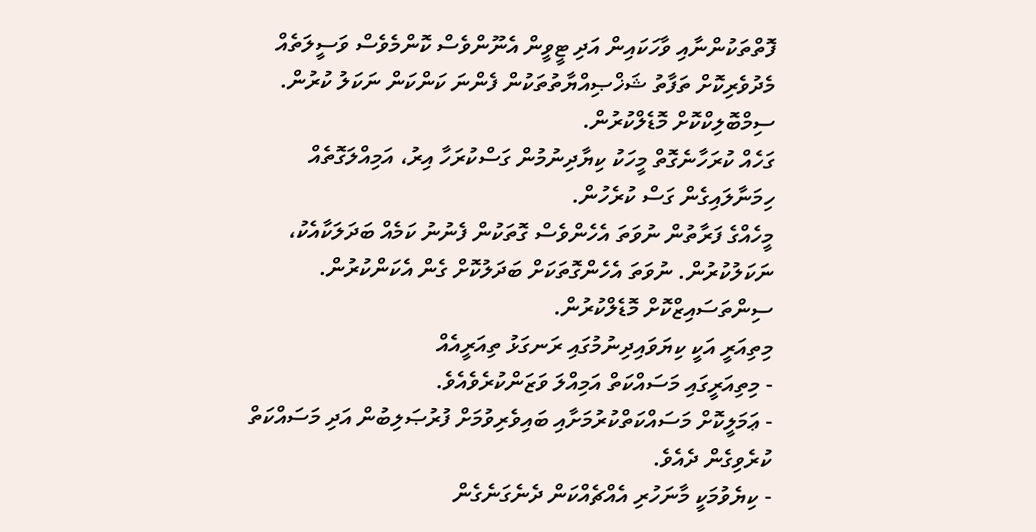ފޮތްތަކުންނާއި ވާހަކައިން އަދި ޓީވީން އެނޫންވެސް ކޮންމެވެސް ވަސީލަތެއް މެދުވެރިކޮށް ތަފާތު ޝަޚްޞިއްޔާތުތަކުން ފެންނަ ކަންކަން ނަކަލު ކުރުން.
ސިމްބޮލިކްކޮށް މޮޑެލްކުރުން.
ގަހެއް ކުރަހާނެގޮތް މީހަކު ކިޔާދިނުމުން ގަސްކުރަހާ އިރު، އަމިއްލަގޮތެއް ހިމަނާލައިގެން ގަސް ކުރެހުން.
މީހެއްގެ ފަރާތުން ނުވަތަ އެހެންވެސް ގޮތަކުން ފެނުނު ކަމެއް ބަދަލަކާއެކު، ނަކަލުކުރުން. ނުވަތަ އެހެންގޮތަކަށް ބަދަލުކޮށް ގެން އެކަންކުރުން.
ސިންތަސައިޒްކޮށް މޮޑެލްކުރުން.
މިތިއަރީ އަކީ ކިޔަވައިދިނުމުގައި ރަނގަޅު ތިއަރީއެއް
- މިތިއަރީގައި މަސައްކަތް އަމިއްލަ ވަޒަންކުރެވެއެވެ.
- ޢަމަލީކޮށް މަސައްކަތްކުރުމަށާއި ބައިވެރިވުމަށް ފުރުޞަލިބުން އަދި މަސައްކަތް ކުރެވިގެން ދެއެވެ.
- ކިޔެވުމަކީ މާނަހުރި އެއްޗެއްކަން ދެނެގަނެގެން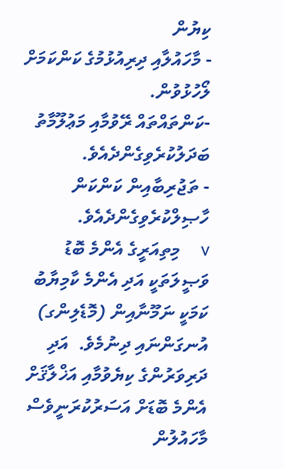ކިޔުން
- މާހައުލާއި ދިރިއުޅުމުގެ ކަންކަމަށް ލޯހުޅުވުން.
-ކަންތައްތައް ރޭވުމާއި މަޢުލޫމާތު ބަދަލުކުރެވިގެންދެއެވެ.
- ތަޖުރިބާއިން ކަންކަން ހާޞިލްކުރެވިގެންދެއެވެ.
v    މިތިއަރީގެ އެންމެ ބޮޑު ވަޞީލަތަކީ އަދި އެންމެ ކާމިޔާބު ކަމަކީ ނަމޫނާއިން (މޮޑެލިންގ) އުނގަންނައި ދިނުމެވެ.  އަދި ދަރިވަރުންގެ ކިޔެވުމާއި އަޚްލާޤަށް އެންމެ ބޮޑަށް އަސަރުކުރަނީވެސް މާހައުލުން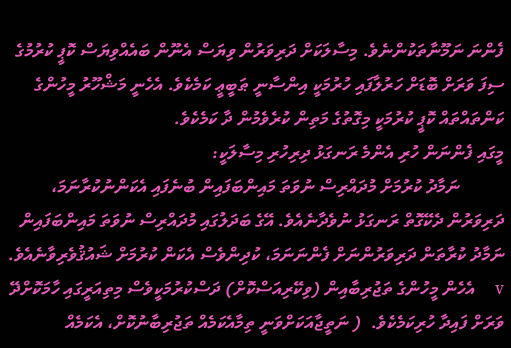ފެންނަ ނަމޫނާތަކުންނެވެ. މިސާލަކަށް ދަރިވަރުން ވިޔަސް އެނޫން ބައެއްވިޔަސް ކޮޕީ ކުރުމުގެ ސިފަ ވަރަށް ބޮޑަށް ހަރުލާފައި ހުރުމަކީ އިންސާނީ ޠަބީޢީ ކަމެކެވެ. އެހެނީ މަޝްހޫރު މީހުންގެ ކަންތައްތައް ކޮޕީ ކުރުމަކީ މިގޮތުގެ މަތިން ކުރެވެމުން ދާ ކަމެކެވެ.
މީގައި ފެންނަން ހުރި އެންމެ ރަނގަޅު ދިރިހުރި މިސާލަކީ:
          ނަމާދު ކުރުމަށް މުދައްރިސް ނުވަތަ މައިންބަފައިން ބުނެފައި އެކަންނުކުރާނަމަ، ދަރިވަރުން ދެކޭގޮތް ރަނގަޅު ނުވެދާނެއެވެ. އޭގެ ބަދަލުގައި މުދައްރިސް ނުވަތަ މައިންބަފައިން ނަމާދު ކުރާތަން ދަރިވަރުންނަށް ފެންނަނަމަ، ކުދިންވެސް އެކަން ކުރުމަށް ޝައުޤުވެރިވާނެއެވެ.
v    އެހެން މީހުންގެ ތަޖުރިބާއިން (ވިކޭރިއަސްކޮށް) ދަސްކުރުމަކީވެސް މިތިއަރީގައި ހާމަކޮށްދޭ ވަރަށް ފައިދާ ހުރިކަމެކެވެ.  ( ނަތީޖާއަކަށްވަނީ ތިމާއެކަމެއް ތަޖުރިބާނުކޮށް، އެކަމެއް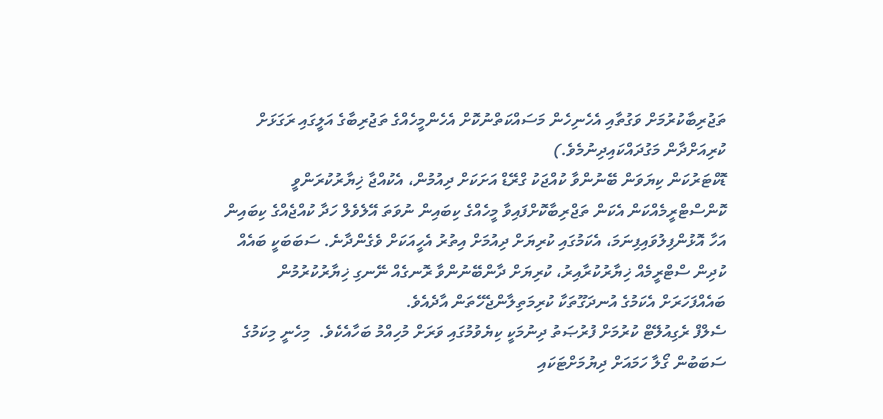ތަޖުރިބާކުރުމަށް ވަގުތާއި އެހެނިހެން މަސައްކަތްނުކޮށް އެހެންމީހެއްގެ ތަޖުރިބާގެ އަލީގައި ރަގަޅަށް ކުރިއަށްދާން މަގުދައްކައިދިނުމެވެ.)
ޑޮކްޓަރުކަން ކިޔަވަން ބޭނުންވާ ކުއްޖަކު ގްރޭޑް އަށަކަށް ދިއުމުން، އެކުއްޖާ ޚިޔާރުކުރަންވީ ކޮންސްޓްރީމެއްކަން އެކަން ތަޖްރިބާކޮށްފައިވާ މީހެއްގެ ކިބައިން ނުވަތަ އޭލެވެލް ހަދާ ކުއްޖެއްގެ ކިބައިން އަހާ އޮޅުންފިލުވައިފިނަމަ، އެކަމުގައި ކުރިޔަށް ދިއުމަށް އިތުރު އެހީއަކަށް ވެގެންދާނެ. ސަބަބަކީ ބައެއް ކުދިން ސްޓްރީމެއް ޚިޔާރުކުރާއިރު، ކުރިޔަށް ދާންބޭނުންވާ ރޮނގެއް ނޭނގި ޚިޔާރުކުރުމުން ބައެއްފަހަރަށް އެކަމުގެ އުނދަގޫތަކާ ކުރިމަތިލާންޖެހޭތަން އާދެއެވެ.
ސެލްފް ރެގިއުލޭޓް ކުރުމަށް ފުރުޞަތު ދިނުމަކީ ކިޔެވުމުގައި ވަރަށް މުހިއްމު ބަހާއެކެވެ.  މިހެނީ މިކަމުގެ ސަބަބުން ގޯލާ ހަމައަށް ދިޔުމަށްޓަކައި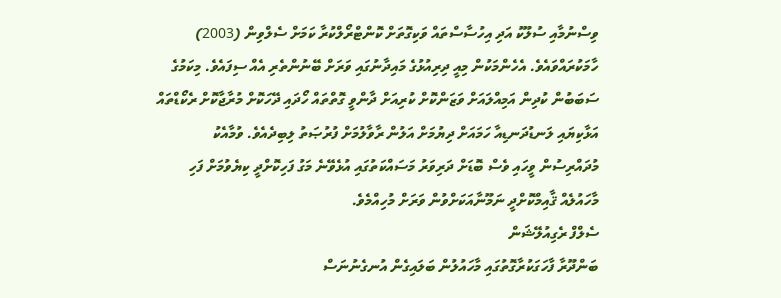ވިސްނުމާއި ސުލޫކު އަދި އިހުސާސްތައް ވަކިގޮތަށް ކޮންޓްރޯލްކުރާ ކަމަށް ސެލްވިން (2003) ހާމަކުރައްވައެވެ. އެހެންމަކުން މިއީ ދިރިއުޅުގެ މައިދާނުގައި ވަރަށް ބޭނުންތެރި އެއް ސިފައެވެ. މިކަމުގެ ސަބަބުން ކުދިން އަމިއްލައަށް ވަޒަންކޮށް ކުރިއަށް ދާންވީ ގޮތްތައް ހޯދައި ދޭހަކޮށް މުރާޖާކޮށް ރެކޯޑްތައް އަޅާކިޔައި ލަނޑުދަނޑިއާ ހަމައަށް ދިޔުމަށް އަލުން ރާވާލުމަށް ފުރުޞަތު ލިބިދެއެވެ. ވުމާއެކު މުދައްރިސުން ވީހައި ވެސް ބޮޑަށް ދަރިވަރު މަސައްކަތުގައި އުޅެވޭނެ މަގު ފަހިކޮށްދީ ކިޔެވުމަށް ފަހި މާހައުލެއް ޤާއިމްކޮށްދީ ނަމޫނާއަކަށްވުން ވަރަށް މުހިއްމެވެ.
ސެލްފް ރެގިއުލޭޝަން
ބަންދޫރާ ފާހަގަކުރާގޮތުގައި މާހައުލުން ބަލައިގެން އުނގެނުނަސް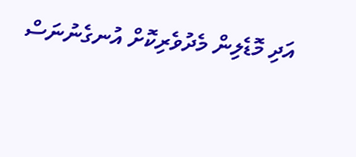އަދި މޮޑެލިން މެދުވެރިކޮށް އުނގެނުނަސް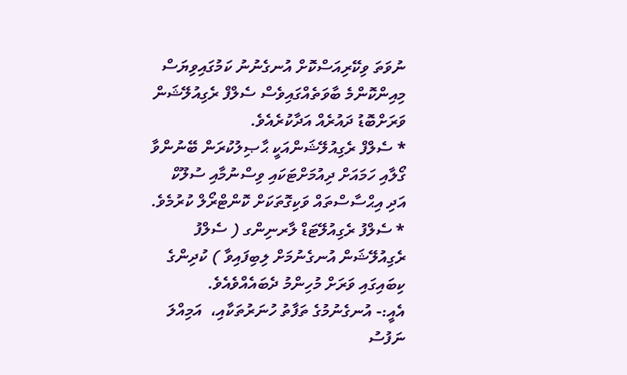ނުވަތަ ވިކޭރިއަސްކޮށް އުނގެނުނު ކަމުގައިވިޔަސް މިއިންކޮންމެ ބާވަތެއްގައިވެސް ސެލްފް ރެގިއުލޭޝަން ވަރަށްބޮޑު ދައުރެއް އަދާކުރެއެވެ.
* ސެލްފް ރެގިއުލޭޝަންއަކީ ޙާޞިލުކުރަން ބޭނުންވާ ގޯލާއި ހަމައަށް ދިއުމަށްޓަކައި ވިސްނުމާއި ސުލޫކް އަދި އިޙްސާސްތައް ވަކިގޮތަކަށް ކޮންޓްރޯލް ކުރުމެވެ.
* ސެލްފު ރެގިއުލޭޓަޑް ލާރނިންގ ( ސެލްފު ރެގިއުލޭޝަން އުނގެނުމަށް ލިބިފައިވާ ) ކުދިންގެ ކިބައިގައި ވަރަށް މުހިންމު ދެބައެއްވެއެވެ.
އެއީ:- އުނގެނުމުގެ ތަފާތު ހުނަރުތަކާއި،  އަމިއްލަ ނަފުސު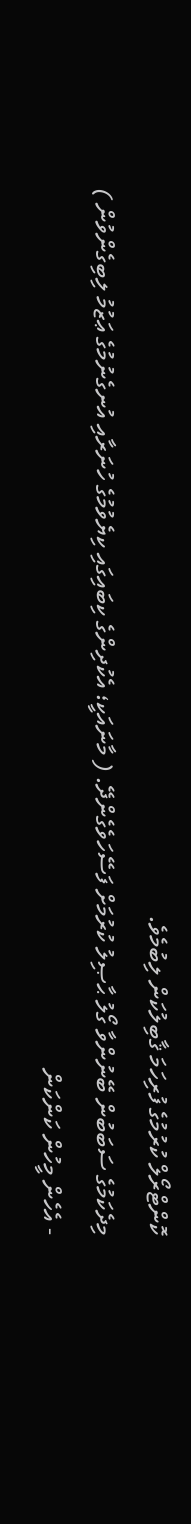ކޮންޓްރޯލް ކުރުމުގެ ފުރިހަމަ ޤާބިލުކަން ލިބުމެވެ.
މިދެކަމުގެ ސަބަބުން ބޭނުންވާ ގޯލު ޙާޞިލު ކުރުމަށް ފަސޭހަވެގެންދޭ. ( މާނައަކީ؛ އެކުދިންގެ ކިބައިގައި ކިޔެވުމުގެ ހުނަރާއި އުނގެނުމުގެ ޢަޒުމު ލިބިގެންވުން )
- އެހެން މީހުން ކަންކަން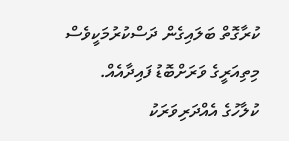ކުރާގޮތް ބަލައިގެން ދަސްކުރުމަކީވެސް މިތިއަރީގެ ވަރަށްބޮޑު ފައިދާއެއް.
ކުލާހުގެ އެއްދަރިވަރަކު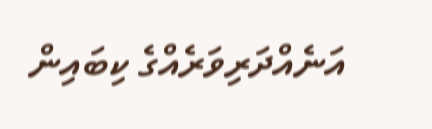އަނެއްދަރިވަރެއްގެ ކިބައިން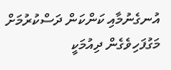އުނގެނުމާއި ކަންކަން ދަސްކުރުމަށް މަގުފަހިވެގެން ދިއުމަކީ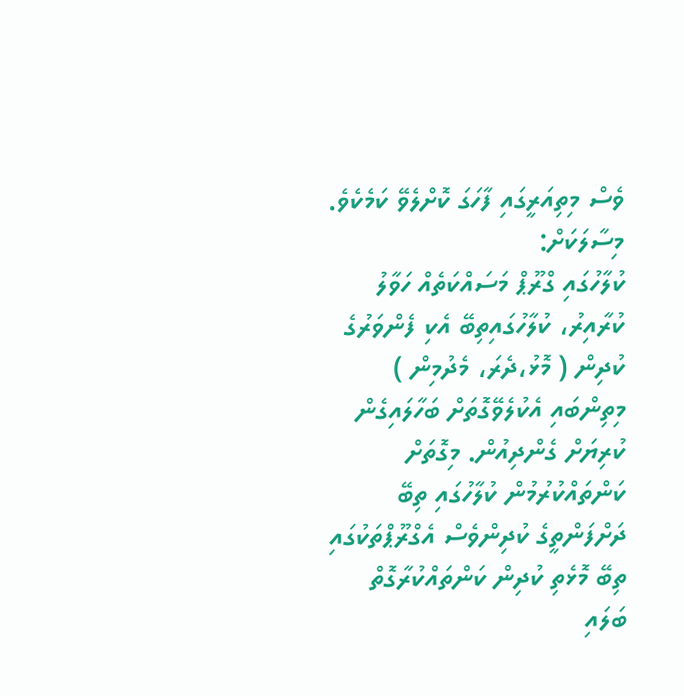ވެސް މިތިއަރީގައި ފާހަގަ ކޮށްލެވޭ ކަމެކެވެ.
މިސާލަކަށް:
ކުލާހުގައި ގްރޫޕް މަސައްކަތެއް ހަވާލު ކުރާއިރު، ކުލާހުގައިތިބޭ އެކި ފެންވަރުގެ ކުދިން ( މޮޅު،ދެރަ، މެދުމިން ) މިތިންބައި އެކުލެވޭގޮތަށް ބަހާލައިގެން ކުރިޔަށް ގެންދިއުން. މިގޮތަށް ކަންތައްކުރުމުން ކުލާހުގައި ތިބޭ ދަށްފަންތީގެ ކުދިންވެސް އެގްރޫޕްތަކުގައި ތިބޭ މޮޅެތި ކުދިން ކަންތައްކުރާގޮތް ބަލައި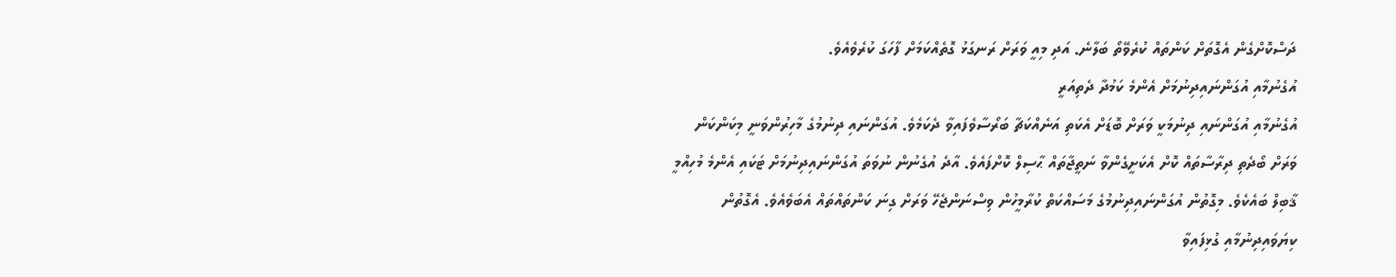ދަސްކޮށްގެން އެގޮތަށް ކަންތައް ކުރެވޭތޯ ބަލާނެ. އަދި މިއީ ވަރަށް ރަނގަޅު ގޮތެއްކަމަށް ފާހަގަ ކުރެވެއެވެ.
އުގެނުމާއި އުގަންނައިދިނުމަށް އެންމެ ކަމުދާ ދެތިއަރީ
އުގެނުމާއި އުގަންނައި ދިނުމަކީ ވަރަށް ބޮޑަށް އެކަތި އަނެއްކަޗާ ބަރޯސާވެފައިވާ ދެކަމެވެ. އުގަންނައި ދިނުމުގެ މާހިރުންވަނީ މިކަންކަން ވަރަށް ބޯދެތި ދިރާސާތައް ކޮށް އެކަށީގެންވާ ނަތީޖާތައް ޙާސިލް ކޮށްފައެވެ. އާދެ އުގެނުން ނުވަތަ އުގަންނައިދިނުމަށް ޓަކައި އެންމެ މުހިއްމީ ޤާބިލް ބައެކެވެ. މިގޮތުން އުގަންނައިދިނުމުގެ މަސައްކަތް ކުރާމީހުން ވިސްނަންޖެހޭ ވަރަށް ގިނަ ކަންތައްތައް އެބަވެއެވެ. އެގޮތުން ކިޔަވައިދިނުމާއި ގުޅިފައިވާ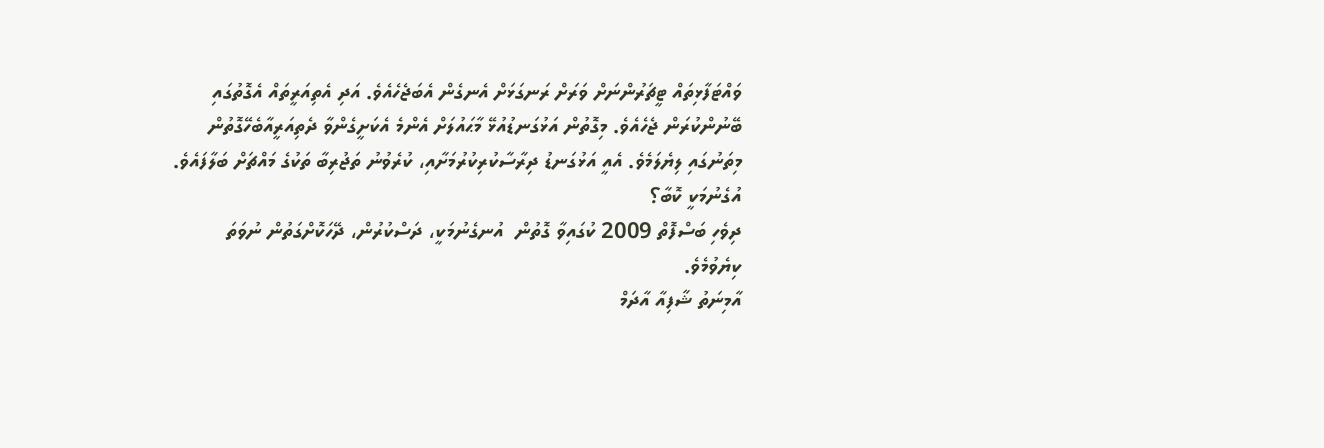ވައްޓަފާޅިތައް ޓީޗަރުންނަށް ވަރަށް ރަނގަޅަށް އެނގެން އެބަޖެހެއެވެ. އަދި އެތިއަރީތައް އެގޮތުގައި ބޭނުންކުރަން ޖެހެއެވެ. މިގޮތުން އަޅުގަނޑުއުޅޭ މާޙައުލަށް އެންމެ އެކަށީގެންވާ ދެތިއަރީއާބެހޭގޮތުން މިތަނުގައި ލިޔެލަމެވެ. އެއީ އަޅުގަނޑު ދިރާސާކުރިކުރުމަށާއި، ކުރެވުނު ތަޖުރިބާ ތަކުގެ މައްޗަށް ބަލާފައެވެ.
އުގެނުމަކީ ކޮބާ؟
ދިވެހި ބަސްފޮތް 2009 ކުގައިވާ ގޮތުން  އުނގެނުމަކީ، ދަސްކުރުން، ދޭހަކޮށްގަތުން ނުވަތަ ކިޔެވުމެވެ.
އާމިނަތު ޝާފިއާ އާދަމް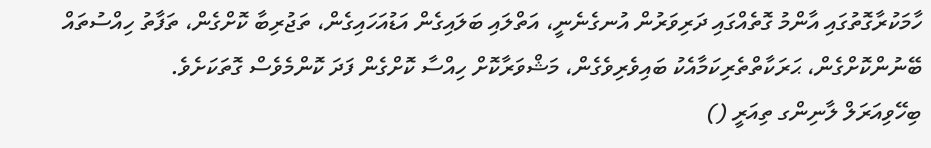ހާމަކުރާގޮތުގައި އާންމު ގޮތެއްގައި ދަރިވަރުން އުނގެނެނީ، އަތްލައި ބަލައިގެން އަޑުއަހައިގެން، ތަޖުރިބާ ކޮށްގެން، ތަފާތު ހިއްސުތައް ބޭނުންކޮށްގެން، ޙަރަކާތްތެރިކަމާއެކު ބައިވެރިވެގެން، މަޝްވަރާކޮށް ހިއްސާ ކޮށްގެން ފަދަ ކޮންމެވެސް ގޮތަކަށެވެ.
ބިހޭވިއަރަލް ލާނިންގ ތިއަރީ ()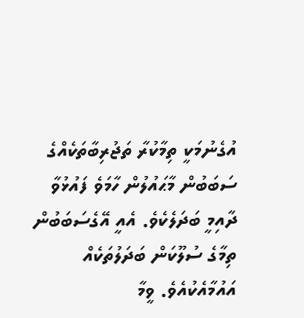އުގެނުމަކީ ތިމާކުރާ ތަޖުރިބާތަކެއްގެ ސަބަބުން މާޙައުލުން ހާމަވެ ފައުޅުވާ ދާއިމީ ބަދަލެކެވެ. އެއީ އޭގެސަބަބުން ތިމާގެ ސުލޫކަން ބަދަލުތަކެއް އައުމާއެކުއެވެ. ވީމާ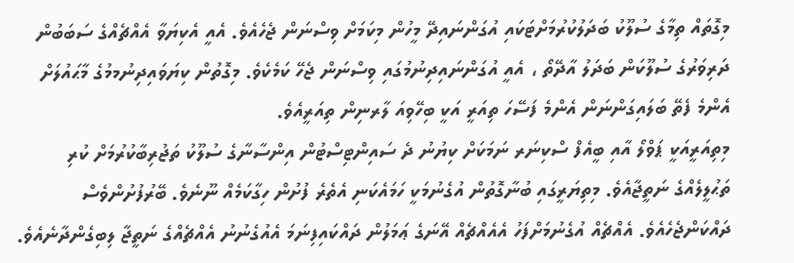މިގޮތައް ތިމާގެ ސުލޫކު ބަދަލުކުރުމަށްޓަކައި އުގަންނައިދޭ މީހުން މިކަމަށް ވިސްނަން ޖެހެއެވެ. އެއީ އެކިޔަވާ އެއްޗެއްގެ ސަބަބުން ދަރިވަރުގެ ސުލޫކަން ބަދަލު އާދޭތޯ ، އެއީ އުގަންނައިދިނުމުގައި ވިސްނަން ޖެހޭ ކަމެކެވެ. މިގޮތުން ކިޔަވައިދިނުމމުގެ މާޙައުލަށް އެންމެ ފެތޭ ބަލައިގަންނަން އެންމެ ފަސޭހަ ތިއަރީ އަކީ ބިހޭވިއަ ލާރނިން ތިއަރީއެވެ.
މިތިއަރީއަކީ ޕަވްލޯ އާއި ބީއެފް ސްކިނަރ ނަމަކަށް ކިޔުނު ދެ ސައިންޓިސްޓުން އިންސާނާގެ ސުލޫކު ތަޖުރިބާކުރުމަށް ކުރި ތަޙުލީލެއްގެ ނަތީޖާއެވެ. މިތިޔަރީގައި ބުނާގޮތުން އުގެނުމަކީ ހަމައެކަނި އެތެރެ ފުށުން ހިގާކަމެއް ނޫނެވެ. ބޭރުފުށުންވެސް ދައްކަންޖެހެއެވެ. އެއްޗެއް އުގެނުމަށްފަހު އެއެއްޗެއް އޭނަގެ ޢަމަލުން ދައްކައިފިނަމަ އެއުގެނުނު އެއްޗެއްގެ ނަތީޖާ ލިބިގެންދާނެއެވެ.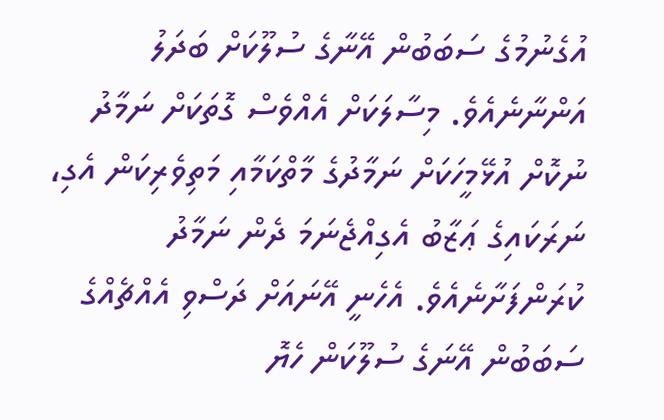އުގެނުމުގެ ސަބަބުން އޭނާގެ ސުލޫކަށް ބަދަލު އަންނާނެއެވެ. މިސާލަކަށް އެއްވެސް ގޮތަކަށް ނަމާދު ނުކޮށް އުޅޭމީހަކަށް ނަމާދުގެ މާތްކަމާއި މަތިވެރިކަން އެގި، ނަރަކައިގެ ޢަޒާބު އެގިއްޖެނަމަ ދެން ނަމާދު ކުރަންފަށާނެއެވެ. އެހެނީ އޭނައަށް ދަސްވި އެއްޗެއްގެ ސަބަބުން އޭނަގެ ސުލޫކަން ހެޔޮ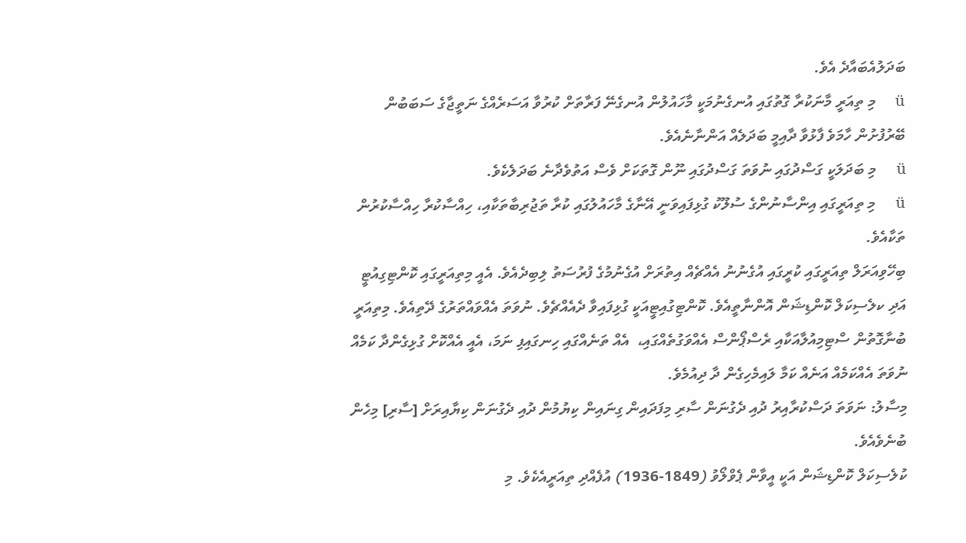ބަދަލުއެބައާދެ އެވެ.
ü     މި ތިއަރީ މާނަކުރާ ގޮތުގައި އުނގެނުމަކީ މާހައުލުން އުނގެނޭ ފަރާތަށް ކުރުވާ އަސަރެއްގެ ނަތީޖާގެ ސަބަބުން ބޭރުފުށުން ހާމަވެ ފާޅުވާ ދާއިމީ ބަދަލެއް އަންނާނެއެވެ.
ü     މި ބަދަލަކީ ގަސްދުގައި ނުވަތަ ގަސްދުގައި ނޫން ގޮތަކަށް ވެސް އަތުވެދާނެ ބަދަލެކެވެ.
ü     މި ތިއަރީގައި އިންސާނުންގެ ސުލޫކު ގުޅިފައިވަނީ އޭނާގެ މާހައުލުގައި ކުރާ ތަޖުރިބާތަކާއި، ހިއްސާކުރާ ހިއްސާކުރުން ތަކާއެވެ.
ބިހޭވިއަރަލް ތިއަރީގައި ކުރީގައި އުގެނުނު އެއްޗެއް އިތުރަށް އުގެނުމުގެ ފުރުސަތު ލިބިދެއެވެ. އެއީ މިތިއަރީގައި ކޮންޓިގިއުޓީ އަދި ކލެސިކަލް ކޮންޑިޝަން އޮންނާތީއެވެ. ކޮންޓިގުއިޓީއަކީ ގުޅިފައިވާ ދެއެއްޗެވެ. ނުވަތަ އެއްވައްތަރުގެ ދޭތިއެވެ. މިތިއަރީ ބުނާގޮތުން ސްޓިމިއުލާއަކާއި ރެސްޕޯންސް އެއްވަގުތެއްގައި،  އެއް ތަނެއްގައި ހިނގައިފި ނަމަ، އެއީ އެއްކޮށް ގުޅިގެންދާ ކަމެއް ނުވަތަ އެއްކަމެއް އަނެއް ކަމާ ލައިމެހިގެން ދާ ދިއުމެވެ.
މިސާލު: ނަވަތަ ދަސްކުރާއިރު ދުއި ދެގުނަން ސާރި މިފަދައިން ގިނައިން ކިޔުމުން ދުއި ދެގުނަން ކިޔާއިރަށް [ސާރި] މިހެން ބުނެވެއެވެ.
ކުލެސިކަލް ކޮންޑިޝަން އަކީ އީވާން ޕެވްލޯވު (1849-1936) އުފެއްދި ތިއަރީއެކެވެ. މި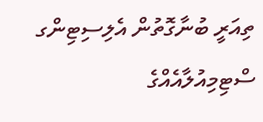ތިއަރީ ބުނާގޮތުން އެލިސިޓިންގ ސްޓިމިއުލާއެއްގެ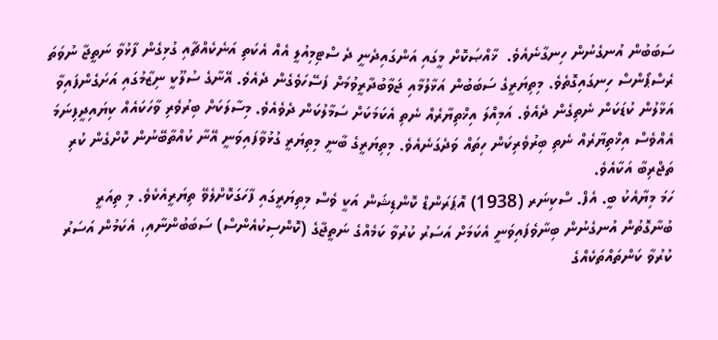ސަބަބުން އުނގެނުން ހިނގާނެއެވެ.  ޚާއްޞަކޮށް މީގައި އަންގައިދެނީ ދެ ސްޓިމިއުލީ އެއް އެކަތި އަނެކެއްޗާއި ގުޅިގެން ފާޅުވާ ނަތީޖާ ނުވަތަ ރެސްޕޯންސް ހިނގައިގޮތެވެ. މިތިޔަރީގެ ސަބަބުން އަޅާލުމާއި ޖަވާބުދާރީވުމަށް ފަސޭހަވެގެން ދެއެވެ. އޭނާގެ ސުލޫކީ ނިޒާމުގައި އަށަގެންފައިވާ އަޅާލުން ކުޑަކަން ނެތިގެން ދެއެވެ. އަމިއްލަ އިޚްތިޔާރެއް ނެތި އެކަމަކަށް ސަމާލުކަން ދެވެއެވެ. މިސާލަކަށް ބިރުވެރި ވާހަކައެއް ކިޔައިދީފިނަމަ އެއްވެސް އިޚްތިޔާރެއް ނެތި ބިރުވެރިކަން ހިތައް ވަދެގަނެއެވެ. މިތިޔަރީގެ ބާނީ މިތިޔަރީ ގުޅުވާފައިވަނީ އޭނާ ކުއްތާބޭނުން ކޮށްގެން ކުރި ތަޖްރިބާ އަކާއެވެ.
ހަމަ މިޔާއެކު ބީ. އެފް. ސްކިނަރ (1938) އޮޕަރަންޑް ކޮންޑިޝަން އަކީ ވެސް މިތިޔަރީގައި ފާހަގަކޮށްލެވޭ ތިޔަރީއެކެވެ. މި ތިއަރީ ބުނާގޮތުން އުނގެނުން ބިނާވެފައިވަނީ އެކަމަށް އަސަރު ކުރުވާ ކަމެއްގެ ނަތީޖާގެ (ކޮންސިކުއެންސް) ސަބަބުންނާއި، އެކަމުން އަސަރު ކުރުވާ ކަންތައްތަކެއްގެ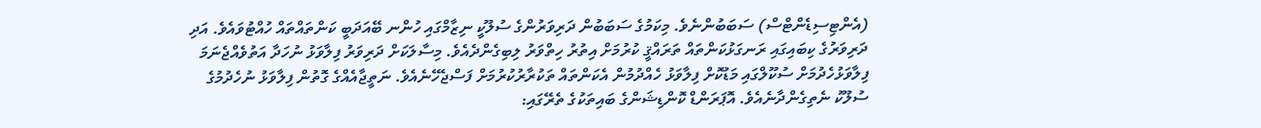(އެންޓިސިޑެންޓްސް) ސަބަބުންނެވެ. މިކަމުގެ ސަބަބުން ދަރިވަރުންގެ ސުލޫކީ ނިޒާމްގައި ހުންނ ބޭއަދަބީ ކަންތައްތައް ހުއްޓުވައެވެ. އަދި ދަރިވަރުގެ ކިބައިގައި ރަނގަޅުކަންތައް ތަރައްޤީ ކުރުމަށް އިތުރު ހިތްވަރު ލިބިގެންދެއެވެ. މިސާލަކަށް ދަރިވަރު ފިލާވަޅު ނުހަދާ އަތުވެއްޖެނަމަ ފިލާވަޅުހެދުމަށް ސުކޫލްގައި މަޑުކޮށް ފިލާވަޅު ހެއްދުމުން އެކަންތައް ތަކުރާރުކުރުމަށް ފަސްޖެހޭނެއެވެ. ނަތީޖާއެއްގެ ގޮތުން ފިލާވަޅު ނުހެދުމުގެ ސުލޫކު ނެތިގެންދާނެއެވެ. އޮޕަރަންޑް ކޮންޑިޝަންގެ ބައިތަކުގެ ތެރޭގައި: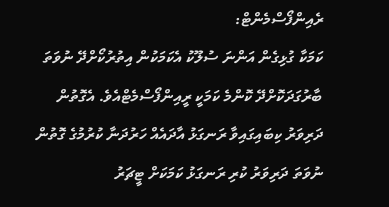ރެއިންފޯސްމެންޓް:
ކަމަކާ ގުޅިގެން އަންނަ ސުލޫކު އެކަމަކުން އިތުރުކޯށްދޭ ނުވަތަ ބާރުގަދަކޮށްދޭ ކޮންމެ ކަމަކީ ރީއިންފޯސްމެޓްއެވެ. އެގޮތުން ދަރިވަރު ކިބައިގައިވާ ރަނގަޅު އާދައެއް ހަރުދަނާ ކުރުމުގެ ގޮތުން ނުވަތަ ދަރިވަރު ކުރި ރަނގަޅު ކަމަކަށް ޓީޗަރު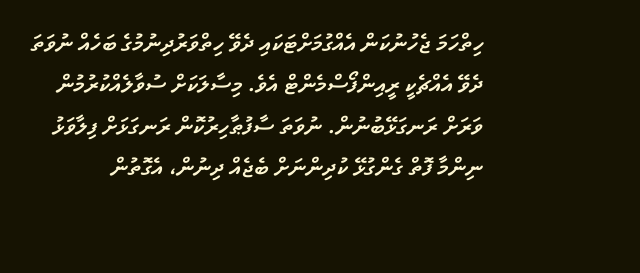ހިތްހަމަ ޖެހުނުކަން އެއްގުމަށްޓަކައި ދެވޭ ހިތްވަރުދިނުމުގެ ބަހެއް ނުވަތަ ދެވޭ އެއްޗެކީ ރީއިންފޯސްމެންޓް އެވެ. މިސާލަކަށް ސުވާލެއްކުރުމުން ވަރަށް ރަނގަޅޭބުނުން. ނުވަތަ ސާފުޠާހިރުކޮން ރަނގަޅަށް ފިލާވަޅު ނިންމާ ފޮތް ގެންގުޅޭ ކުދިންނަށް ބެޖެއް ދިނުން، އެގޮތުން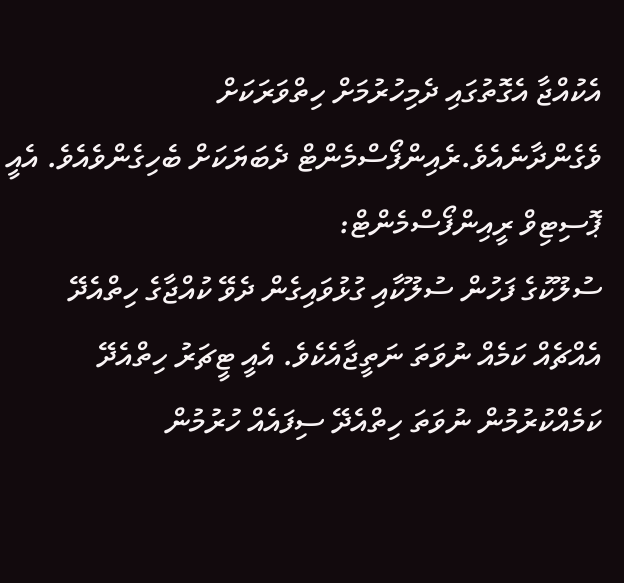އެކުއްޖާ އެގޮތުގައި ދެމިހުރުމަށް ހިތްވަރަކަށް ވެގެންދާނެއެވެ.ރެއިންފޯސްމެންޓް ދެބަޔަކަށް ބެހިގެންވެއެވެ. އެއީ
ޕޮސިޓިވް ރީއިންފޯސްމެންޓް:
ސުލޫކުގެ ފަހުން ސުލޫކާއި ގުޅުވައިގެން ދެވޭ ކުއްޖާގެ ހިތްއެދޭ އެއްޗެއް ކަމެއް ނުވަތަ ނަތީޖާއެކެވެ. އެއީ ޓީޗަރު ހިތްއެދޭ ކަމެއްކުރުމުން ނުވަތަ ހިތްއެދޭ ސިފައެއް ހުރުމުން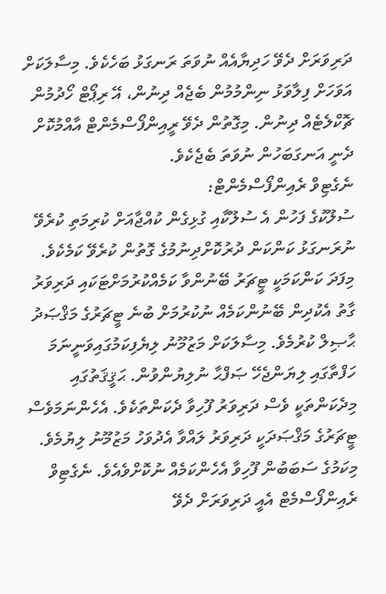ދަރިވަރަށް ދެވޭ ހަދިޔާއެއް ނުވަތަ ރަނގަޅު ބަހެކެވެ. މިސާލަކަށް އަވަހަށް ފިލާވަޅު ނިންމުމުން ބެޖެއް ދިނުން، އޭ ރިޕޯޓް ހޯދުމުން ޗޮކްލެޓެއް ދިނުން. މިގޮތުން ދެވޭ ރީއިންފޯސްމެންޓް އާއްމުކޮށް ދެނީ އަނގަބަހުން ނުވަތަ ބެޖެކެވެ.
ނެގެޓިވް ރެއިންފޯސްމެންޓް:
ސުލޫކުގެ ފަހުން އެ ސުލޫކާއި ގުޅިގެން ކުއްޖާއަށް ކުރިމަތި ކުރެވޭ ނުރަނގަޅު ކަންކަން ދުރުކޮށްދިނުމުގެ ގޮތުން ކުރެވޭ ކަމެކެވެ. މިފަދަ ކަންކަމަކީ ޓީޗަރު ބޭނުންވާ ކަމެއްކުރުމަށްޓަކައި ދަރިވަރު ގާތު އެކުދިން ބޭނުންކަމެއް ނުކުރުމަށް ބުނެ ޓީޗަރުގެ މަޤްޞަދު ޙާޞިލް ކުރުމެވެ. މިސާލަކަށް މަޒުމޫނު ލިޔެފިކަމުގައިވަނީނަމަ ހަފްތާގައި ލިޔަންޖެހޭ ޞަފްޙާ ނުލިޔުންވުން. ޙަޤީޤަތުގައި މިދެކަންތަކީ ވެސް ދަރިވަރު ފޫހިވާ ދެކަންތަކެވެ. އެހެންނަމަވެސް ޓީޗަރުގެ މަޤްޞަދަކީ ދަރިވަރު ލައްވާ އެދުވަހު މަޒުމޫނު ލިޔުމެވެ. މިކަމުގެ ސަބަބުން ފޫހިވާ އެހެންކަމެއް ނުކޮށްވެއެވެ. ނެގެޓިވް ރެއިންފޯސްމެޓް އެއީ ދަރިވަރަށް ދެވޭ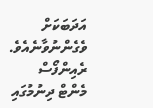އަދަބަކަށް ވެގެންނުވާނެއެވެ.
ރެއިންފޯސް މެންޓް ދިނުމުގައި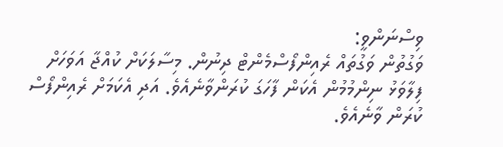ވިސްނަންވީ:
ވަގުތުން ވަގުތައް ރެއިންފޯސްމެންޓް ދިނުން. މިސާލަކަށް ކުއްޖާ އަވަހަށް ފިލާވަޅު ނިންމުމުން އެކަން ފާހަގަ ކުރަންވާނެއެވެ. އަދި އެކަމަށް ރެއިންފޯސް ކުރަން ވާނެއެވެ.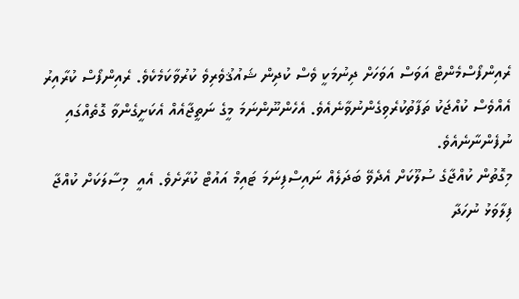ރެއިންފޯސްމެންޓް އަވަސް އަވަހަށް ދިނުމަކީ ވެސް ކުދިން ޝައުޤުވެރިވެ ކުރުވާކަމެކެވެ. ރެއިންފޯސް ކުރާއިރު އެއްވެސް ކުއްޖަކު ތަފާތުކުރެވިގެންނުވާނެއެވެ. އެހެންނޫންނަމަ މީގެ ނަތީޖާއެއް އެކަށީގެންވާ ގޮތެއްގައި ނުފެންނާނެއެވެ.
މިގޮތުން ކުއްޖާގެ ސުލޫކަށް އެދެވޭ ބަދަލެއް ނައިސްފިނަމަ ޓައިމް އައުޓް ކުރާށެވެ. އެއީ  މިސާލަކަށް ކުއްޖާ ފިލާވަޅު ނުހަދާ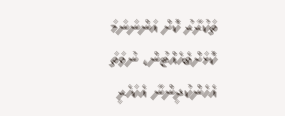ތަކުރާރު ކޮށް އަންނަނަމަ ކޮޅަށްބެހެއްޓުން، ނުވަތަ އެހެންކުދިންނާ އެކަހެރި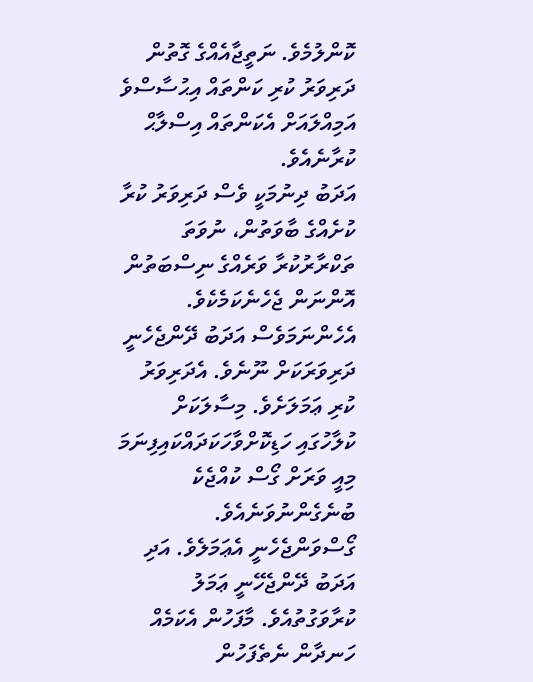ކޮންލުމެވެ. ނަތީޖާއެއްގެ ގޮތުން ދަރިވަރު ކުރި ކަންތައް އިޙުސާސްވެ އަމިއްލައަށް އެކަންތައް އިސްލާޙް ކުރާނެއެވެ.
އަދަބު ދިނުމަކީ ވެސް ދަރިވަރު ކުރާ ކުށެއްގެ ބާވަތުން، ނުވަތަ ތަކްރާރުކުރާ ވަރެއްގެ ނިސްބަތުން އޮންނަން ޖެހެނެކަމެކެވެ. އެހެންނަމަވެސް އަދަބު ދޭންޖެހެނީ ދަރިވަރަކަށް ނޫނެވެ. އެދަރިވަރު ކުރި ޢަމަލަށެވެ. މިސާލަކަށް ކުލާހުގައި ހަޑިކޮށްވާހަކަދައްކައިފިނަމަ މިއީ ވަރަށް ގޯސް ކުއްޖެކެ ބުނެގެންނުވަނެއެވެ. ގޯސްވަންޖެހެނީ އެޢަމަލެވެ. އަދި އަދަބު ދޭންޖެހޭނީ ޢަމަލު ކުރާވަގުތުއެވެ. މާފަހުން އެކަމެއް ހަނދާން ނެތެފަހުން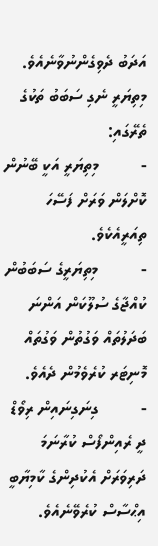އަދަބު ދެވިގެންނުވާނެއެވެ.
މިތިޔަރީ ނެގި ސަބަބު ތަކުގެ ތެރޭގައި:
-         މިތިޔަރީ އަކީ ބޭނުން ކޮށްލަން ވަރަށް ފަސޭހަ ތިއަރީއެކެވެ.
-         މިތިޔަރީގެ ސަބަބުން ކުއްޖާގެ ސުލޫކަން އަންނަ ބަދަލުތައް ވަގުތުން ވަގުތައް މޮނިޓަރ ކުރެވެމުން ދެއެވެ.
-         ގިނަގިނައިން ރިވޯޑް ދީ ރެއިންފޯސް ކުރާނަމަ ދަރިވަރަށް އެކުދިންގެ ކާމިޔާބީ އިޙްސާސް ކުރެވޭނެއެވެ.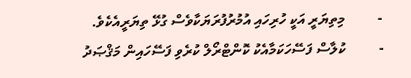-         މިތިޔަރީ އަކީ ހުރިހައި އުމުރުފުރަޔަކާވެސް ގުޅޭ ތިޔަރީއެކެވެ.
-         ކުލާސް ފަސޭހަކަމާއެކު ކޮންޓްރޯލް ކުރެވި ފަސޭހައިން މަޤްޞަދު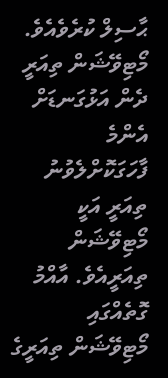ޙާސިލް ކުރެވެއެވެ.
މޯޓިވޭޝަން ތިއަރީ
ދެން އަޅުގަނޑަށް އެންމެ ފާހަގަކޮށްލެވުނު ތިއަރީ އަކީ މޯޓިވޭޝަން ތިއަރީއެވެ. އާއްމު ގޮތެއްގައި މޯޓިވޭޝަން ތިއަރީގެ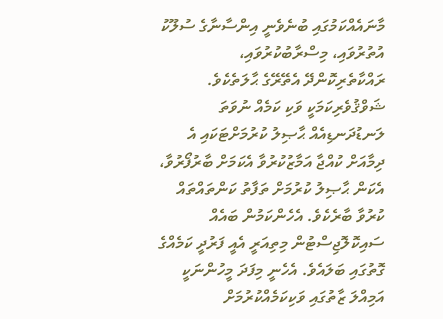މާނައެއްކަމުގައި ބުނެވެނީ އިންސާނާގެ ސުލޫކު އުތުރުވައި، މިސްރާބުކުރުވައި، ރައްކާތެރިކޮންދޭ އެތޭރޭގެ ޙާލަތެކެވެ.
ޝަވްޤުވެރިކަމަކީ ވަކި ކަމެއް ނުވަތަ ލަނޑުދަނޑިއެއް ޙާޞިލު ކުރުމަށްޓަކައި އެ ދިމާއަށް ކުއްޖާ އަމާޒުކުރުވާ އެކަމަށް ބާރުފޯރުވާ، އެކަން ޙާޞިލު ކުރުމަށް ތަފާތު ކަންތައްތައް ކުރުވާ ބާރެކެވެ. އެހެންކަމުން ބައެއް ސައިކޮލޮޖިސްޓުން މިތިއަރީ އެއީ ފަރުދީ ކަމެއްގެ ގޮތުގައި ބަލައެވެ. އެހެނީ މިފަދަ މީހުންނަކީ އަމިއްލަ ޒާތުގައި ވަކިކަމެއްކުރުމަށް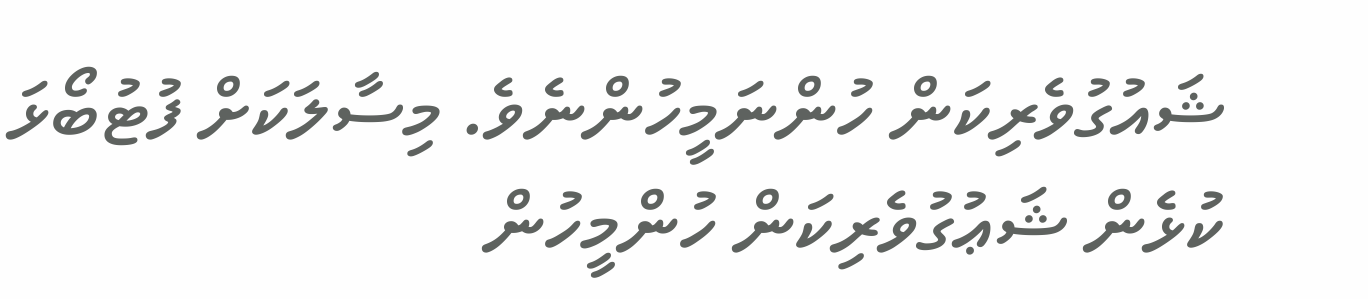ޝައުގުވެރިކަން ހުންނަމީހުންނެވެ. މިސާލަކަށް ފުޓުބޯޅަ ކުޅެން ޝަޢުގުވެރިކަން ހުންމީހުން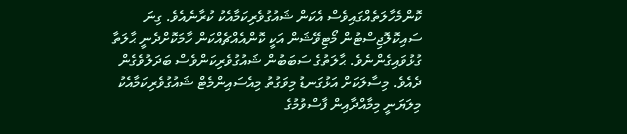ކޮންމެހާލަތެއްގައިވެސް އެކަން ޝައުގުވެރިކަމާއެކު ކުރާނެއެވެ. ގިނަ ސައިކޮލޮޖިސްޓުން މޯޓިވޭޝަން އަކީ ކޮންއެއްޗެއްކަން ހާމަކޮށްދެނީ ޙާލަތާ ގުޅުވައިގެންނެވެ. ޙާލަތުގެ ސަބަބުން ޝައުގުވެރިކަންވެސް ބަދަލުވެގެން ދެއެވެ. މިސާލަކަށް އަޅުގަނޑު މިވަގުތު މިއެސައިންމެޓް ޝައުގުވެރިކަމާއެކު މިލަޔަނީ މިމާއްދާއިން ފާސްވުމުގެ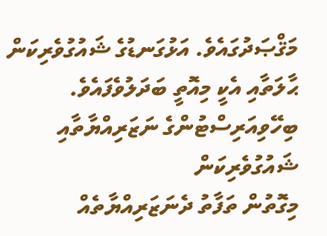މަޤްޞަދުގައެވެ. އަޅުގަނޑުގެ ޝައުގުވެރިކަން ޙާލަތާއި އެކީ މިއޮތީ ބަދަލުވެފައެވެ.
ބިހޭވިއަރިސްޓުންގެ ނަޒަރިއްޔާތާއި ޝައުގުވެރިކަން
މިގޮތުން ތަފާތު ދެނަޒަރިއްޔާތެއް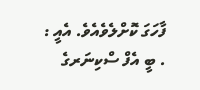ފާހަގަ ކޮށްލެވެއެވެ. އެއީ :
. ބީ އެފް ސްކިނަރގެ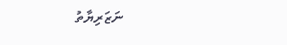ނަޒަރިޔާތު